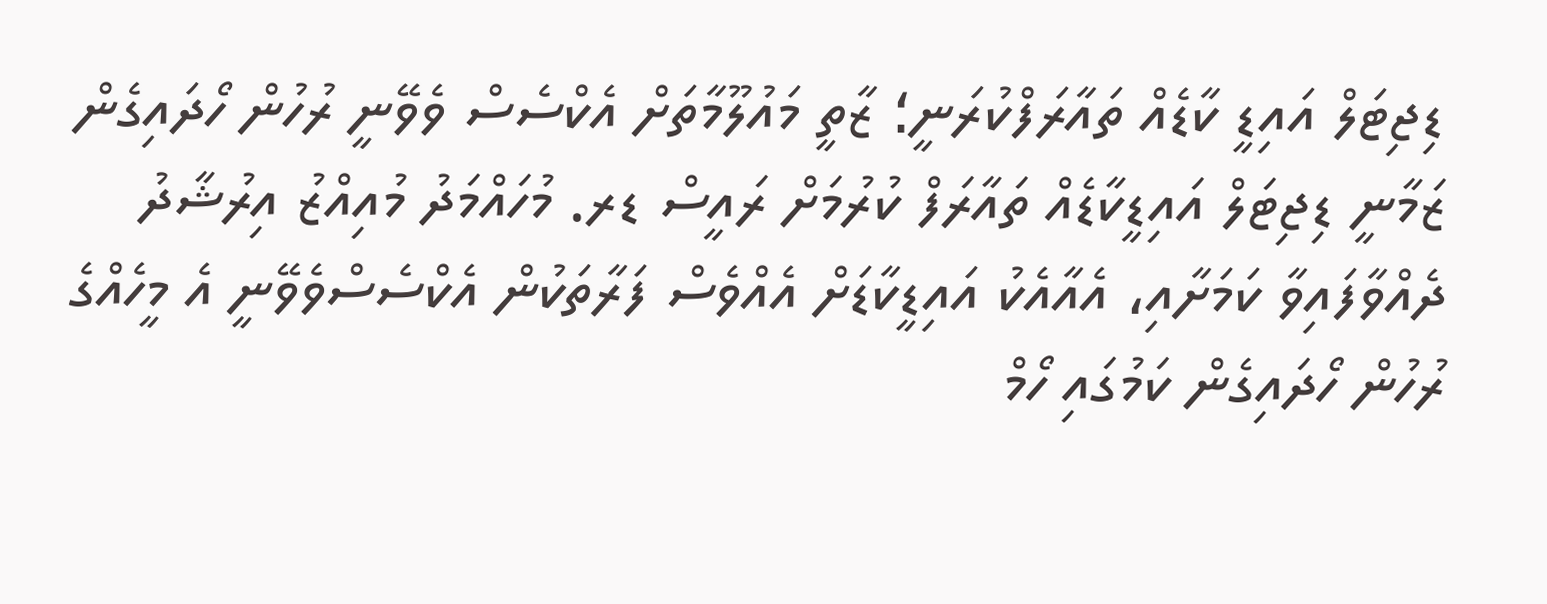ޑިޖިޓަލް އައިޑީ ކާޑެއް ތައާރަފްކުރަނީ؛ ޒާތީ މައުލޫމާތަށް އެކްސެސް ވެވޭނީ ރުހުން ހޯދައިގެން
ޒަމާނީ ޑިޖިޓަލް އައިޑީކާޑެއް ތައާރަފް ކުރުމަށް ރައީސް ޑރ. މުހައްމަދު މުއިއްޒު އިރުޝާދު ދެއްވާފައިވާ ކަމަށާއި، އެއާއެކު އައިޑީކާޑަށް އެއްވެސް ފަރާތަކުން އެކްސެސްވެވޭނީ އެ މީހެއްގެ ރުހުން ހޯދައިގެން ކަމުގައި ހޯމް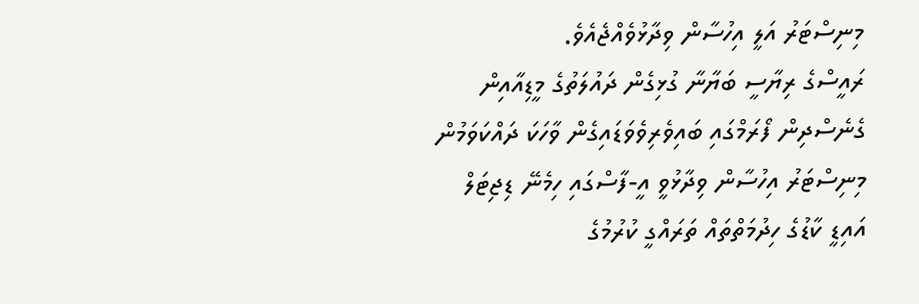މިނިސްޓަރު އަލީ އިހުސާން ވިދާޅުވެއްޖެއެވެ.
ރައީސްގެ ރިޔާސީ ބަޔާނާ ގުޅިގެން ދައުލަތުގެ މީޑިއާއިން ގެނެސްދިން ފޯރަމްގައި ބައިވެރިވެވަޑައިގެން ވާހަކަ ދައްކަވަމުން މިނިސްޓަރު އިހުސާން ވިދާޅުވީ އީ-ފާސްގައި ހިމެނޭ ޑިޖިޓަލް އައިޑީ ކާޑުގެ ހިދުމަތްތައް ތަރައްގީ ކުރުމުގެ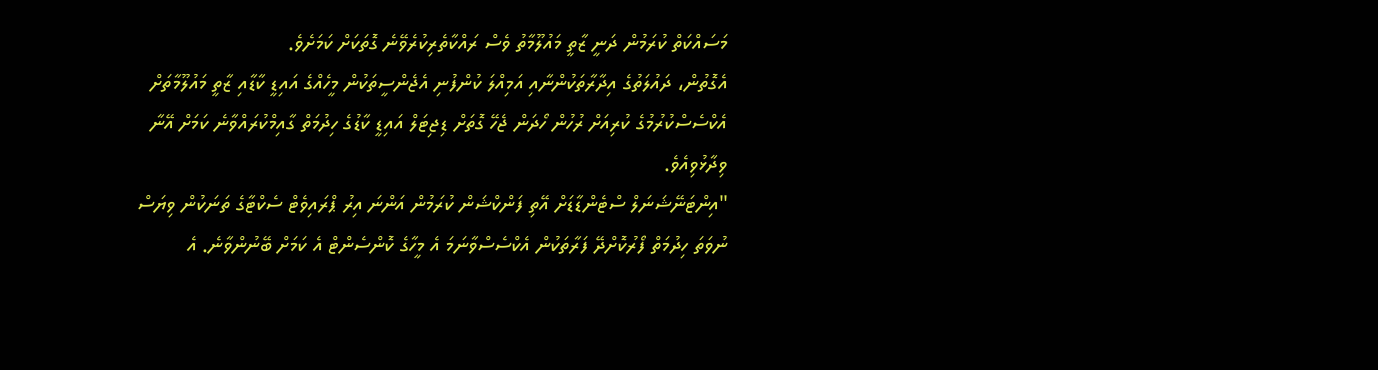މަސައްކަތް ކުރަމުން ދަނީ ޒާތީ މައުލޫމާތު ވެސް ރައްކާތެރިކުރެވޭނެ ގޮތަކަށް ކަމަށެވެ.
އެގޮތުން، ދައުލަތުގެ އިދާރާތަކުންނާއި އަމިއްލަ ކުންފުނި އެޖެންސީތަކުން މީހެއްގެ އައިޑީ ކާޑާއި ޒާތީ މައުލޫމާތަށް އެކްސެސްކުރުމުގެ ކުރިއަށް ރުހުން ހޯދަން ޖެހޭ ގޮތަށް ޑިޖިޓަލް އައިޑީ ކާޑުގެ ހިދުމަތް ގާއިމްކުރައްވާނެ ކަމަށް އޭނާ ވިދާޅުވިއެވެ.
"އިންޓަނޭޝަނަލް ސްޓެންޑާޑަށް އޭތި ފަންކްޝަން ކުރަމުން އަންނަ އިރު ޕްރައިވެޓް ސެކްޓާގެ ތަނަކުން ވިޔަސް ނުވަތަ ހިދުމަތް ފޯރުކޮށްދޭ ފަރާތަކުން އެކްސެސްވާނަމަ އެ މީހާގެ ކޮންސެންޓް އެ ކަމަށް ބޭނުންވާނެ. އެ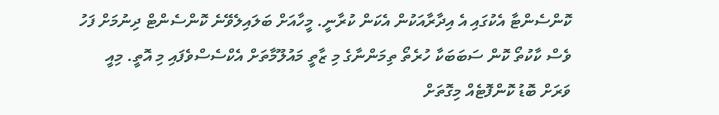ކޮންސެންޓާ އެކުގައި އެ އިދާރާއަކުން އެކަން ކުރާނީ. މީހާއަށް ބަލައިލެވޭނެ ކޮންސެންޓް ދިނުމަށް ފަހު ވެސް ކާކުތޯ ކޮން ސަބަބަކާ ހުރެތޯ ތިމަންނާގެ މި ޒާތީ މައުލޫމާތަށް އެކްސެސްވެފައި މި އޮތީ. މިއީ ވަރަށް ބޮޑު ކޮންފޮޓެއް މިގޮތަށް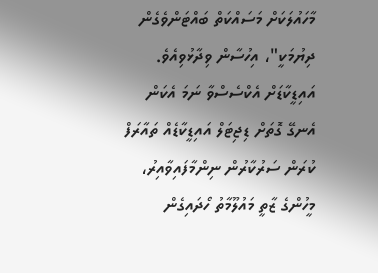މާހައުލަކަށް މަސައްކަތް ބައްޓަންވެގެން ދިޔުމަކީ"، އިހުސާން ވިދާޅުވިއެވެ.
އައިޑީކާޑަށް އެކްސެސްވާ ނަމަ އެކަން އެނގޭ ގޮތަށް ޑިޖިޓަލް އައިޑީކާޑެއް ތައާރަފް ކުރަން ސަރުކާރުން ނިންމާފައިވާއިރު، މީހުންގެ ޒާތީ މައުލޫމާތު ހޯދައިގެން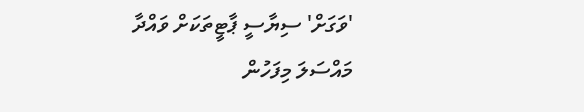'ވަގަށް' ސިޔާސީ ޕާޓީތަކަށް ވައްދާ މައްސަލަ މިފަހުން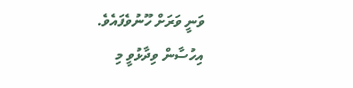ވަނީ ވަރަށް ހޫނުވެފައެވެ.
އިހުސާން ވިދާޅުވީ މި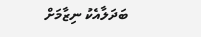ބަދަލާއެކު ނިޒާމަށް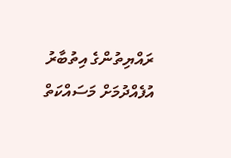ރައްޔިތުންގެ އިތުބާރު އުފެއްދުމަށް މަސައްކަތް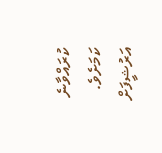ކުރައްވާނެ ކަމަށެވެ.
އަރުޝީފަށް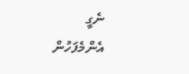ނެގީ
އެންމެފަހުން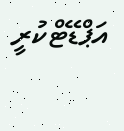އަޕްޑޭޓްކުރީ